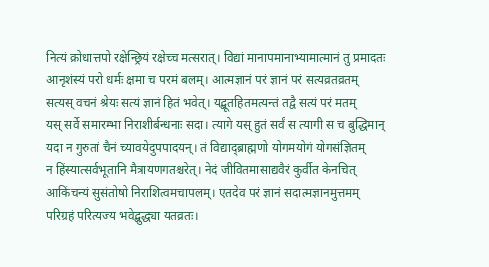नित्यं क्रोधात्तपो रक्षेन्छ्रियं रक्षेच्च मत्सरात्। विद्यां मानापमानाभ्यामात्मानं तु प्रमादतः
आनृशंस्यं परो धर्मः क्षमा च परमं बलम्। आत्मज्ञानं परं ज्ञानं परं सत्यव्रतव्रतम्
सत्यस् वचनं श्रेयः सत्यं ज्ञानं हितं भवेत्। यद्बूतहितमत्यन्तं तद्वै सत्यं परं मतम्
यस् सर्वे समारम्भा निराशीर्बन्धनाः सदा। त्यागे यस् हुतं सर्वं स त्यागी स च बुद्धिमान्
यदा न गुरुतां चैनं च्यावयेदुपपादयन्। तं विद्याद्ब्राह्मणो योगमयोगं योगसंज्ञितम्
न हिंस्यात्सर्वभूतानि मैत्रायणगतश्चरेत्। नेदं जीवितमासाद्यवैरं कुर्वीत केनचित्
आकिंचन्यं सुसंतोषो निराशित्वमचापलम्। एतदेव परं ज्ञानं सदात्मज्ञानमुत्तमम्
परिग्रहं परित्यज्य भवेद्बुद्ध्या यतव्रतः।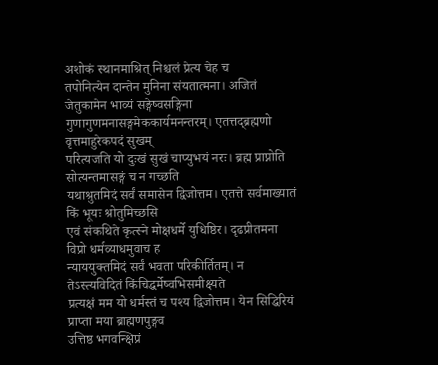अशोकं स्थानमाश्रित् निश्चलं प्रेत्य चेह च
तपोनित्येन दान्तेन मुनिना संयतात्मना। अजितं जेतुकामेन भाव्यं सङ्गेष्वसङ्गिना
गुणागुणमनासङ्गमेककार्यमनन्तरम्। एतत्तद्ब्रह्मणो वृत्तमाहुरेकपदं सुखम्
परित्यजति यो दुःखं सुखं चाप्युभयं नरः। ब्रह्म प्राप्नोति सोत्यन्तमासङ्गं च न गच्छति
यथाश्रुतमिदं सर्वं समासेन द्विजोत्तम। एतत्ते सर्वमाख्यातं किं भूयः श्रोतुमिच्छसि
एवं संकथिते कृत्स्ने मोक्षधर्मे युधिष्ठिर। दृढप्रीतमना विप्रो धर्मव्याधमुवाच ह
न्याययुक्तमिदं सर्वं भवता परिकीर्तितम्। न तेऽस्त्यविदितं किंचिद्धर्मेष्वभिसमीक्ष्यते
प्रत्यक्षं मम यो धर्मस्तं च पश्य द्विजोत्तम। येन सिद्धिरियं प्राप्ता मया ब्राह्मणपुङ्गव
उत्तिष्ठ भगवन्क्षिप्रं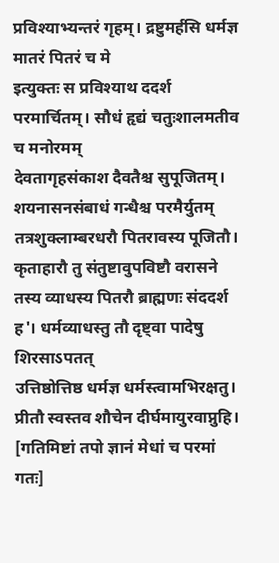प्रविश्याभ्यन्तरं गृहम्। द्रष्टुमर्हसि धर्मज्ञ मातरं पितरं च मे
इत्युक्तः स प्रविश्याथ ददर्श परमार्चितम्। सौधं हृद्यं चतुःशालमतीव च मनोरमम्
देवतागृहसंकाश दैवतैश्च सुपूजितम्। शयनासनसंबाधं गन्धैश्च परमैर्युतम्
तत्रशुक्लाम्बरधरौ पितरावस्य पूजितौ। कृताहारौ तु संतुष्टावुपविष्टौ वरासने
तस्य व्याधस्य पितरौ ब्राह्मणः संददर्श ह'। धर्मव्याधस्तु तौ दृष्ट्वा पादेषु शिरसाऽपतत्
उत्तिष्ठोत्तिष्ठ धर्मज्ञ धर्मस्त्वामभिरक्षतु। प्रीतौ स्वस्तव शौचेन दीर्घमायुरवाप्नुहि। [गतिमिष्टां तपो ज्ञानं मेधां च परमां गतः]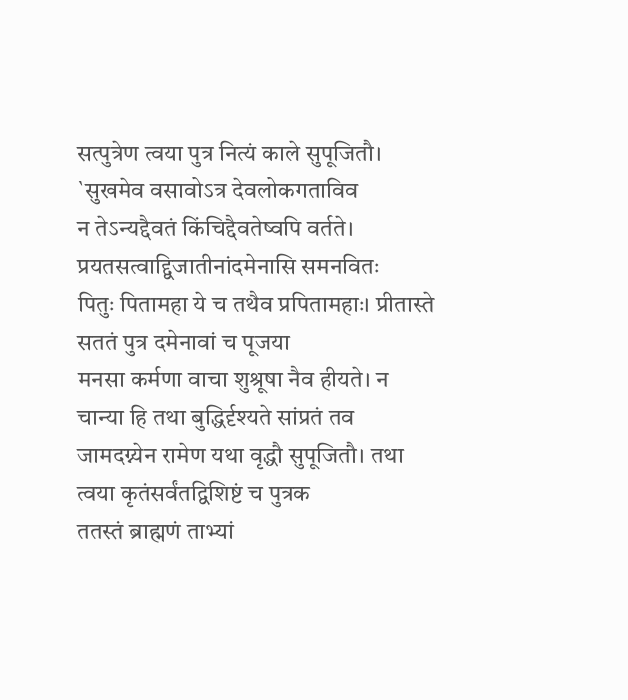सत्पुत्रेण त्वया पुत्र नित्यं काले सुपूजितौ। `सुखमेव वसावोऽत्र देवलोकगताविव
न तेऽन्यद्दैवतं किंचिद्दैवतेष्वपि वर्तते। प्रयतसत्वाद्द्विजातीनांदमेनासि समनवितः
पितुः पितामहा ये च तथैव प्रपितामहाः। प्रीतास्ते सततं पुत्र दमेनावां च पूजया
मनसा कर्मणा वाचा शुश्रूषा नैव हीयते। न चान्या हि तथा बुद्धिर्दृश्यते सांप्रतं तव
जामदग्न्येन रामेण यथा वृद्धौ सुपूजितौ। तथा त्वया कृतंसर्वंतद्विशिष्टं च पुत्रक
ततस्तं ब्राह्मणं ताभ्यां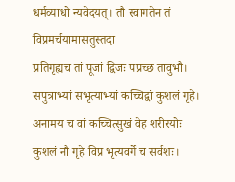धर्मव्याधो न्यवेदयत्। तौ स्वागतेन तं विप्रमर्चयामासतुस्तदा
प्रतिगृह्यच तां पूजां द्विजः पप्रच्छ तावुभौ। सपुत्राभ्यां सभृत्याभ्यां कच्चिद्वां कुशलं गृहे। अनामय च वां कच्चित्सुखं वेह शरीरयोः
कुशलं नौ गृहे विप्र भृत्यवर्गे च सर्वशः।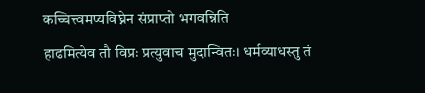कच्चित्त्वमप्यविघ्नेन संप्राप्तो भगवन्निति
हाढमित्येव तौ विप्रः प्रत्युवाच मुदान्वितः। धर्मव्याधस्तु तं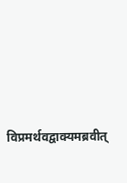विप्रमर्थवद्वाक्यमब्रवीत्